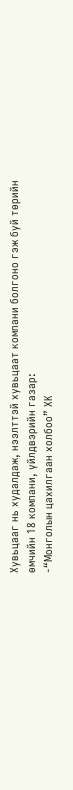Хувьцааг нь худалдаж, нээлттэй хувьцаат компани болгоно гэж буй төрийн өмчийн 18 компани, үйлдвэрийн газар:
-“Монголын цахилгаан холбоо” ХК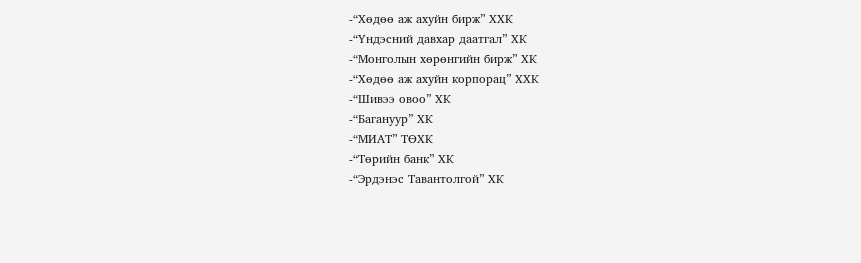-“Хөдөө аж ахуйн бирж” ХХК
-“Үндэсний давхар даатгал” ХК
-“Монголын хөрөнгийн бирж” ХК
-“Хөдөө аж ахуйн корпорац” ХХК
-“Шивээ овоо” ХК
-“Багануур” ХК
-“МИАТ” ТӨХК
-“Төрийн банк” ХК
-“Эрдэнэс Тавантолгой” ХК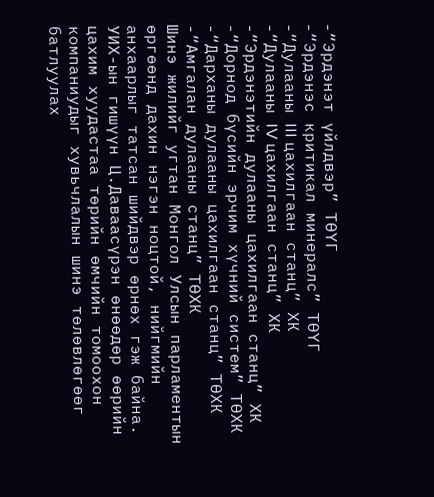-“Эрдэнэт үйлдвэр” ТӨҮГ
-“Эрдэнэс критикал минералс” ТӨҮГ
-“Дулааны III цахилгаан станц” ХК
-“Дулааны IV цахилгаан станц” ХК
-“Эрдэнэтийн дулааны цахилгаан станц” ХК
-“Дорнод бүсийн эрчим хүчний систем” ТӨХК
-“Дарханы дулааны цахилгаан станц” ТӨХК
-“Амгалан дулааны станц” ТӨХК
Шинэ жилийг угтан Монгол Улсын парламентын өргөөнд дахин нэгэн ноцтой, нийгмийн анхаарлыг татсан шийдвэр өрнөх гэж байна. УИХ-ын гишүүн Ц.Даваасүрэн өнөөдөр өөрийн цахим хуудастаа төрийн өмчийн томоохон компаниудыг хувьчлалын шинэ төлөвлөгөөг батлуулах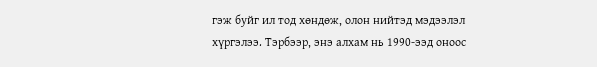гэж буйг ил тод хөндөж, олон нийтэд мэдээлэл хүргэлээ. Тэрбээр, энэ алхам нь 1990-ээд оноос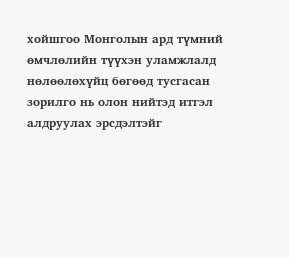хойшгоо Монголын ард түмний өмчлөлийн түүхэн уламжлалд нөлөөлөхүйц бөгөөд тусгасан зорилго нь олон нийтэд итгэл алдруулах эрсдэлтэйг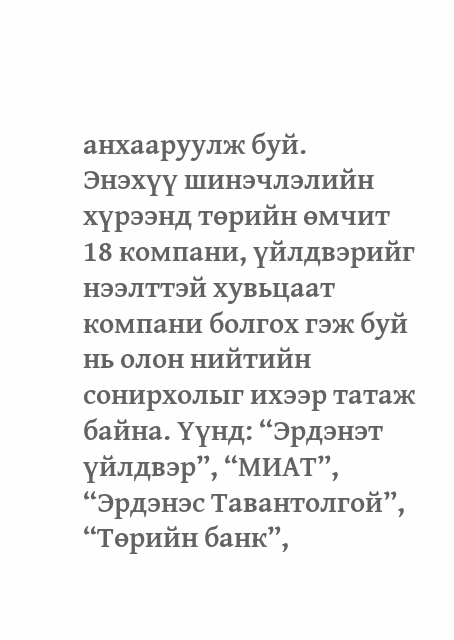анхааруулж буй.
Энэхүү шинэчлэлийн хүрээнд төрийн өмчит 18 компани, үйлдвэрийг нээлттэй хувьцаат компани болгох гэж буй нь олон нийтийн сонирхолыг ихээр татаж байна. Үүнд: “Эрдэнэт үйлдвэр”, “МИАТ”, “Эрдэнэс Тавантолгой”, “Төрийн банк”,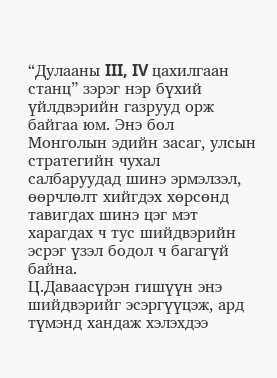“Дулааны III, IV цахилгаан станц” зэрэг нэр бүхий үйлдвэрийн газрууд орж байгаа юм. Энэ бол Монголын эдийн засаг, улсын стратегийн чухал салбаруудад шинэ эрмэлзэл, өөрчлөлт хийгдэх хөрсөнд тавигдах шинэ цэг мэт харагдах ч тус шийдвэрийн эсрэг үзэл бодол ч багагүй байна.
Ц.Даваасүрэн гишүүн энэ шийдвэрийг эсэргүүцэж, ард түмэнд хандаж хэлэхдээ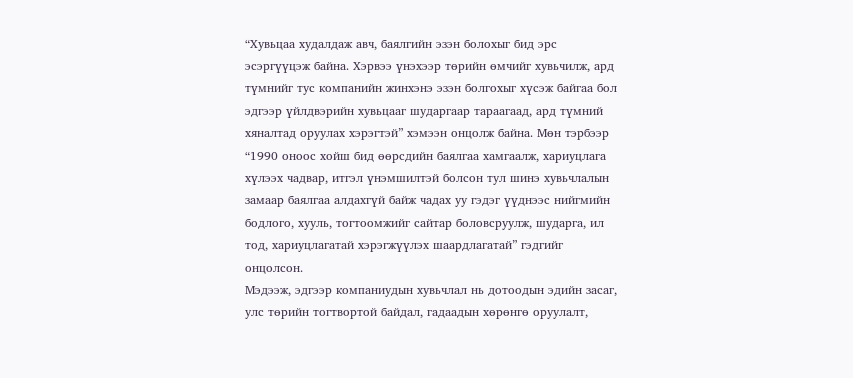“Хувьцаа худалдаж авч, баялгийн эзэн болохыг бид эрс эсэргүүцэж байна. Хэрвээ үнэхээр төрийн өмчийг хувьчилж, ард түмнийг тус компанийн жинхэнэ эзэн болгохыг хүсэж байгаа бол эдгээр үйлдвэрийн хувьцааг шударгаар тараагаад, ард түмний хяналтад оруулах хэрэгтэй” хэмээн онцолж байна. Мөн тэрбээр “1990 оноос хойш бид өөрсдийн баялгаа хамгаалж, хариуцлага хүлээх чадвар, итгэл үнэмшилтэй болсон тул шинэ хувьчлалын замаар баялгаа алдахгүй байж чадах уу гэдэг үүднээс нийгмийн бодлого, хууль, тогтоомжийг сайтар боловсруулж, шударга, ил тод, хариуцлагатай хэрэгжүүлэх шаардлагатай” гэдгийг онцолсон.
Мэдээж, эдгээр компаниудын хувьчлал нь дотоодын эдийн засаг, улс төрийн тогтвортой байдал, гадаадын хөрөнгө оруулалт,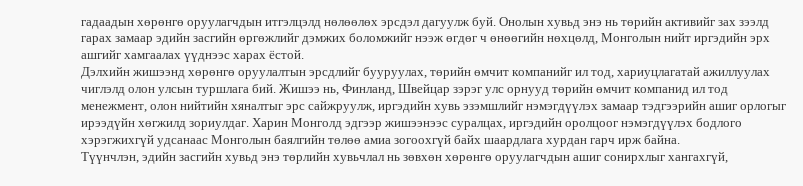гадаадын хөрөнгө оруулагчдын итгэлцэлд нөлөөлөх эрсдэл дагуулж буй. Онолын хувьд энэ нь төрийн активийг зах зээлд гарах замаар эдийн засгийн өргөжлийг дэмжих боломжийг нээж өгдөг ч өнөөгийн нөхцөлд, Монголын нийт иргэдийн эрх ашгийг хамгаалах үүднээс харах ёстой.
Дэлхийн жишээнд хөрөнгө оруулалтын эрсдлийг бууруулах, төрийн өмчит компанийг ил тод, хариуцлагатай ажиллуулах чиглэлд олон улсын туршлага бий. Жишээ нь, Финланд, Швейцар зэрэг улс орнууд төрийн өмчит компанид ил тод менежмент, олон нийтийн хяналтыг эрс сайжруулж, иргэдийн хувь эзэмшлийг нэмэгдүүлэх замаар тэдгээрийн ашиг орлогыг ирээдүйн хөгжилд зориулдаг. Харин Монголд эдгээр жишээнээс суралцах, иргэдийн оролцоог нэмэгдүүлэх бодлого хэрэгжихгүй удсанаас Монголын баялгийн төлөө амиа зогоохгүй байх шаардлага хурдан гарч ирж байна.
Түүнчлэн, эдийн засгийн хувьд энэ төрлийн хувьчлал нь зөвхөн хөрөнгө оруулагчдын ашиг сонирхлыг хангахгүй,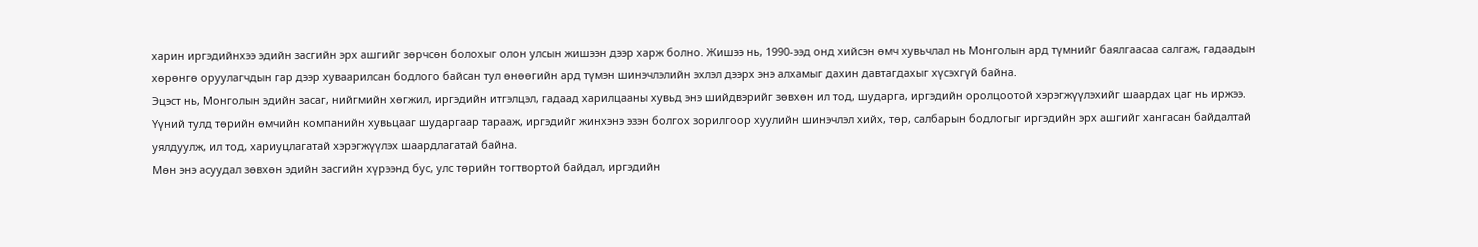харин иргэдийнхээ эдийн засгийн эрх ашгийг зөрчсөн болохыг олон улсын жишээн дээр харж болно. Жишээ нь, 1990-ээд онд хийсэн өмч хувьчлал нь Монголын ард түмнийг баялгаасаа салгаж, гадаадын хөрөнгө оруулагчдын гар дээр хуваарилсан бодлого байсан тул өнөөгийн ард түмэн шинэчлэлийн эхлэл дээрх энэ алхамыг дахин давтагдахыг хүсэхгүй байна.
Эцэст нь, Монголын эдийн засаг, нийгмийн хөгжил, иргэдийн итгэлцэл, гадаад харилцааны хувьд энэ шийдвэрийг зөвхөн ил тод, шударга, иргэдийн оролцоотой хэрэгжүүлэхийг шаардах цаг нь иржээ. Үүний тулд төрийн өмчийн компанийн хувьцааг шударгаар тарааж, иргэдийг жинхэнэ эзэн болгох зорилгоор хуулийн шинэчлэл хийх, төр, салбарын бодлогыг иргэдийн эрх ашгийг хангасан байдалтай уялдуулж, ил тод, хариуцлагатай хэрэгжүүлэх шаардлагатай байна.
Мөн энэ асуудал зөвхөн эдийн засгийн хүрээнд бус, улс төрийн тогтвортой байдал, иргэдийн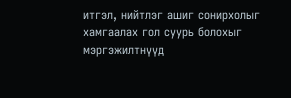итгэл, нийтлэг ашиг сонирхолыг хамгаалах гол суурь болохыг мэргэжилтнүүд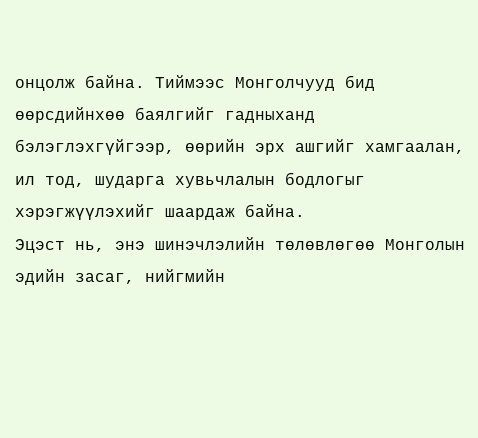онцолж байна. Тиймээс Монголчууд бид өөрсдийнхөө баялгийг гадныханд бэлэглэхгүйгээр, өөрийн эрх ашгийг хамгаалан, ил тод, шударга хувьчлалын бодлогыг хэрэгжүүлэхийг шаардаж байна.
Эцэст нь, энэ шинэчлэлийн төлөвлөгөө Монголын эдийн засаг, нийгмийн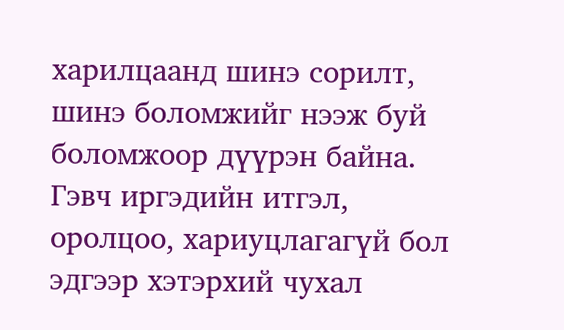харилцаанд шинэ сорилт, шинэ боломжийг нээж буй боломжоор дүүрэн байна. Гэвч иргэдийн итгэл, оролцоо, хариуцлагагүй бол эдгээр хэтэрхий чухал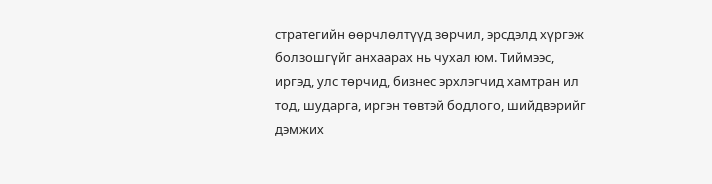стратегийн өөрчлөлтүүд зөрчил, эрсдэлд хүргэж болзошгүйг анхаарах нь чухал юм. Тиймээс, иргэд, улс төрчид, бизнес эрхлэгчид хамтран ил тод, шударга, иргэн төвтэй бодлого, шийдвэрийг дэмжих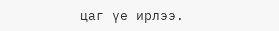цаг үе ирлээ.